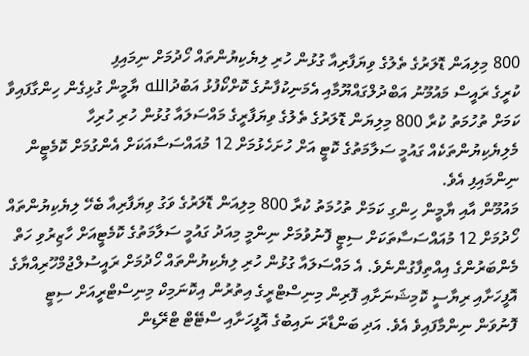800 މިލިއަން ޑޮލަރުގެ ތެލުގެ ވިޔަފާރިއާ ގުޅުން ހުރި ލިޔެކިޔުންތައް ހޯދުމަށް ނިމައިފި
ކުރީގެ ރައީސް މައުމޫނު އަބްދުލްގައްޔޫމާއި އެމަނިކުފާނުގެ ކޮށްކޯފުޅު އަބުދުالله ޔާމީން ގުޅިގެން ހިންގާފައިވާ ކަމަށް ތުހުމަތު ކުރާ 800 މިލިޔަން ޑޮލަރުގެ ތެލުގެ ވިޔަފާރީގެ މައްސަލައާ ގުޅުން ހުރި ހުރިހާ މެލިޔެކިޔުންތަކެއް ގައުމީ ސަލާމަތުގެ ކޮޓީ އަށް ހުށަހެޅުމަށް 12 މުއައްސަސާއަކަށް އެންގުމަށް ކޮމެޓީން ނިންމައިފި އެވެ.
މައުމޫން އާއި ޔާމީން ހިންގި ކަމަށް ތުހުމަތު ކުރާ 800 މިލިއަން ޑޮލަރުގެ ވަގު ވިޔަފާރިއާ ބެހޭ ލިޔެކިޔުންތައް ހޯދުމަށް 12 މުއައްސަސާތަކަށް ސިޓީ ފޮނުވުމަށް ނިންމީ މިއަދު ގައުމީ ސަލާމަތުގެ ކޮމެޓީއަށް ހާޒިރުވި ހަތް މެންބަރުންގެ އިއްތިފާގުންނެވެ. އެ މައްސަލައާ ގުޅުން ހުރި ލިޔެކިޔުންތައް ހޯދުމަށް ރައީސުލްޖުމްހޫރިއްޔާގެ އޮފީހަށާއި ރިޔާސީ ކޮމިޝަނަށާއި ފޮރިން މިނިސްޓްރީގެ އިތުރުން އިކޮނަމިކް މިނިސްޓްރީއަށް ސިޓީ ފޮނުވަން ނިންމާފައިވެ އެވެ. އަދި ބަންޑާރަ ނައިބުގެ އޮފީހަށާއި ސްޓޭޓް ޓްރޭޑިން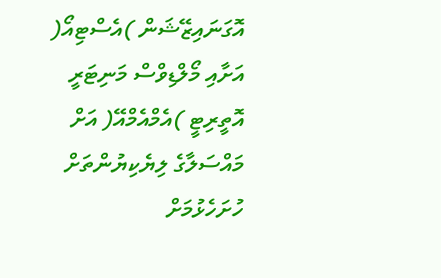އޮގަނައިޒޭޝަން )އެސްޓިއޯ( އަށާއި މޯލްޑިވްސް މަނިޓަރީ އޮތީރިޓީ )އެމްއެމްއޭ( އަށް މައްސަލާގެ ލިޔެކިޔުންތަށް ހުށަހެޅުމަށް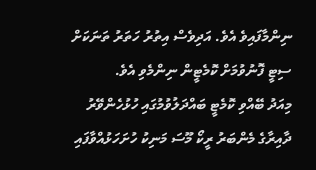ނިންމާފައިވެ އެވެ. އަދިވެސް އިތުރު ހަތަރު ތަނަކަށް ސިޓީ ފޮނުވުމަށް ކޮމެޓީން ނިންމެވި އެވެ.
މިއަދު ބޭއްވި ކޮމެޓީ ބައްދަލުވުމުގައި ހުޅުހެންވޭރު ދާއިރާގެ މެންބަރު ރީކޯ މޫސަ މަނިކު ހުށަހަޅުއްވާފައި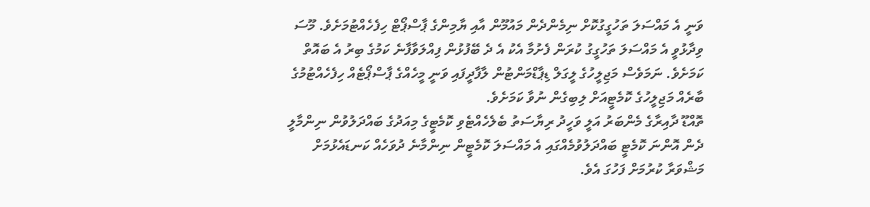ވަނީ އެ މައްސަލަ ތަހުގީގުކޮށް ނިމެންދެން މައުމޫން އާއި ޔާމިންގެ ޕާސްޕޯޓް ހިފެހެއްޓުމަށެވެ. މޫސަ ވިދާޅުވީ އެ މައްސަލަ ތަހުގީގު ކުރަން ފެށުމާ އެކު އެ ދެ ބޭފުޅުން ފިއްލަވާފާނެ ކަމުގެ ބިރު އެ ބައޮތް ކަމަށެވެ. ނަމަވެސް މަޖިލީހުގެ ލީގަލް ޑިޕާޑްމަންޓުން ލާފާދީފައި ވަނީ މީހެއްގެ ޕާސްޕޯޓެއް ހިފެހެއްޓުމުގެ ބާރެއް މަޖިލީހުގެ ކޮމެޓީއަށް ލިބިގެން ނުވާ ކަމަށެވެ.
ތޮއްޑޫ ދާއިރާގެ މެންބަރު އަލީ ވަހީދު ރިޔާސަތު ބެލެހެއްޓެވި ކޮމެޓީގެ މިއަދުގެ ބައްދަލުވުން ނިންމާލީ ދެން އޮންނަ ކޮމެޓީ ބައްދަލުވުމެއްގައި އެ މައްސަލަ ކޮމެޓީން ނިންމާނެ ދުވަހެއް ކަނޑައެޅުމަށް މަޝްވަރާ ކުރުމަށް ފަހުގަ އެވެ.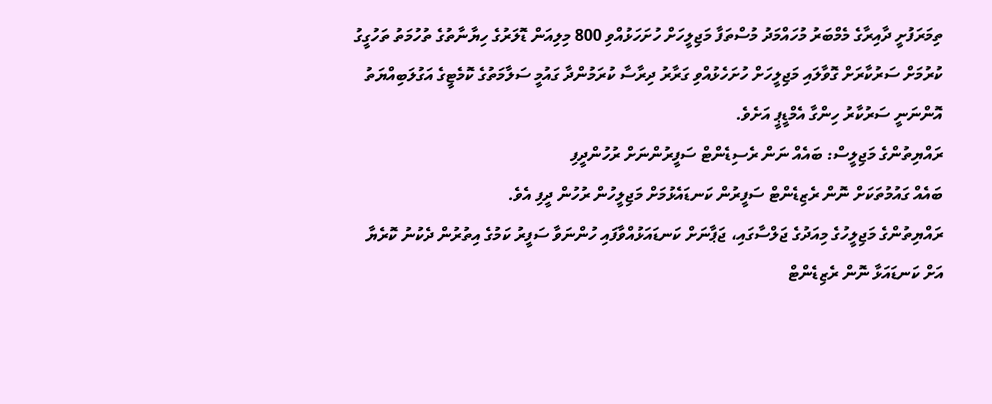ތިމަރަފުށީ ދާއިރާގެ މެމްބަރު މުހައްމަދު މުސްތަފާ މަޖިލީހަށް ހުށަހަޅުއްވި 800 މިލިއަން ޑޮލަރުގެ ހިޔާނާތުގެ ތުހުމަތު ތަހުގީގު ކުރުމަށް ސަރުކާރަށް ގޮވާލައި މަޖިލީހަށް ހުށަހެޅުއްވި ގަރާރު ދިރާސާ ކުރަމުންދާ ގައުމީ ސަލާމަތުގެ ކޮމެޓީގެ އަގުލަބިއްޔަތު އޮންނަނީ ސަރުކާރު ހިންގާ އެމްޑީޕީ އަށެވެ.
ރައްޔިތުންގެ މަޖިލީސް: ބައެއް ނަން ރެސިޑެންޓް ސަފީރުންނަށް ރުހުންދީފި
ބައެއް ގައުމުތަކަށް ނޮން ރެޒިޑެންޓް ސަފީރުން ކަނޑައެޅުމަށް މަޖިލީހުން ރުހުން ދީފި އެވެ.
ރައްޔިތުންގެ މަޖިލީހުގެ މިއަދުގެ ޖަލްސާގައި، ޖަޕާނަށް ކަނޑައަޅުއްވާފައި ހުންނަވާ ސަފީރު ކަމުގެ އިތުރުން ދެކުނު ކޮރެޔާ އަށް ކަނޑައަޅާ ނޮން ރެޒިޑެންޓް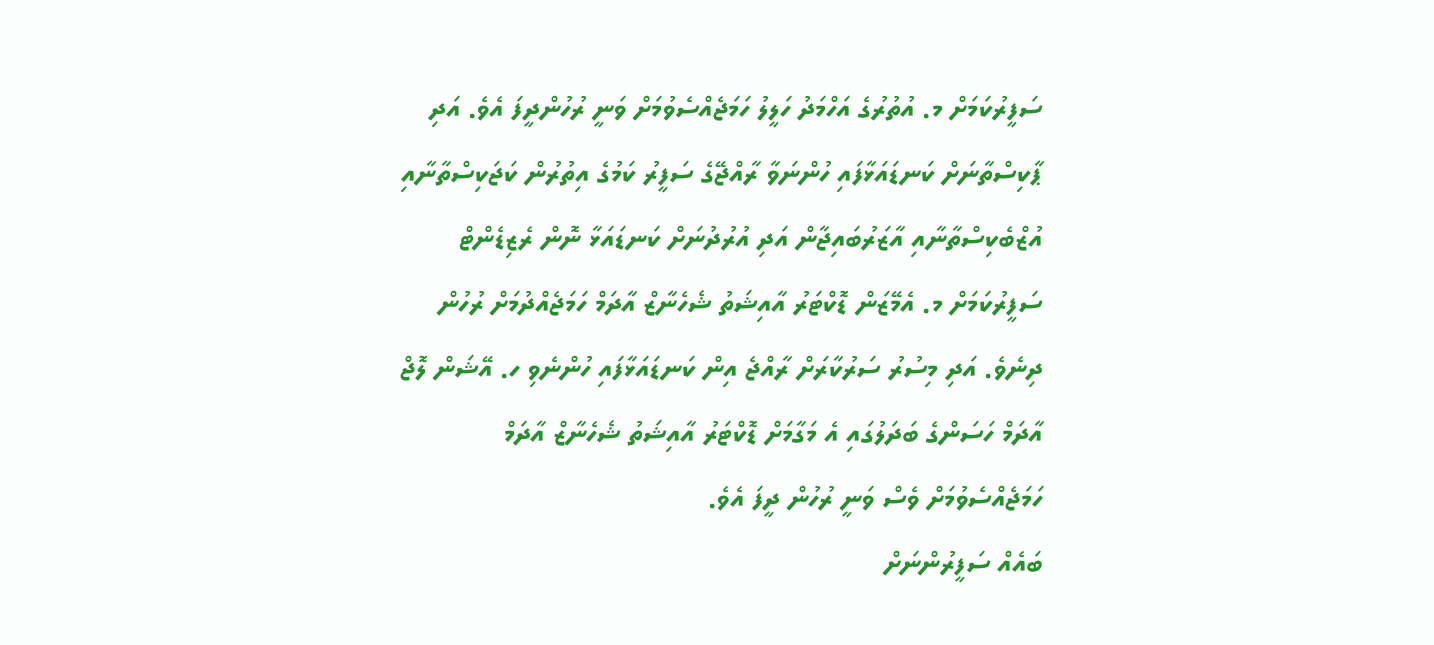ސަފީރުކަމަށް މ. އުތުރުގެ އަހްމަދު ހަލީލު ހަމަޖެއްސެވުމަށް ވަނީ ރުހުންދީފަ އެވެ. އަދި ޕާކިސްތާނަށް ކަނޑައަޅާފައި ހުންނަވާ ރާއްޖޭގެ ސަފީރު ކަމުގެ އިތުރުން ކަޖަކިސްތާނާއި އުޒްބެކިސްތާނާއި އާޒަރުބައިޖާން އަދި އުރުދުނަށް ކަނޑައަޅާ ނޮން ރެޒިޑެންޓް ސަފީރުކަމަށް މ. އެމޭޒަން ޑޮކްޓަރު އާއިޝަތު ޝެހެނާޒް އާދަމް ހަމަޖެއްދުމަށް ރުހުން ދިނެވެ. އަދި މިސުރު ސަރުކާރަށް ރާއްޖެ އިން ކަނޑައަޅާފައި ހުންނެވި ހ. އޭޝަން ލޮޖް އާދަމް ހަސަންގެ ބަދަލުގައި އެ މަގާމަށް ޑޮކްޓަރު އާއިޝަތު ޝެހެނާޒް އާދަމް ހަމަޖެއްސެވުމަށް ވެސް ވަނީ ރުހުން ދީފަ އެވެ.
ބައެއް ސަފީރުންނަށް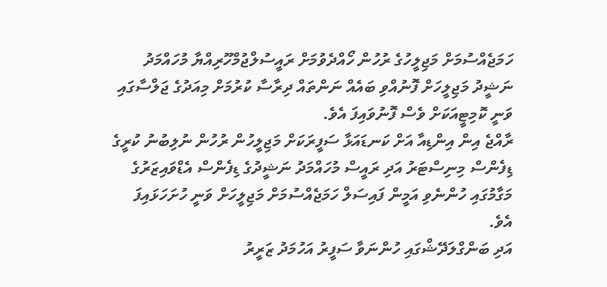ހަމަޖެއްސުމަށް މަޖިލީހުގެ ރުހުން ހޯއްދެވުމަށް ރައީސުލްޖުމްހޫރިއްޔާ މުހައްމަދު ނަޝީދު މަޖިލީހަށް ފޮނުއްވި ބައެއް ނަންތައް ދިރާސާ ކުރުމަށް މިއަދުގެ ޖަލްސާގައި ވަނީ ކޮމިޓީއަކަށް ވެސް ފޮނުވައިފަ އެވެ.
ރާއްޖެ އިން އިންޑިއާ އަށް ކަނޑައަޅާ ސަފީރަކަށް މަޖިލީހުން ރުހުން ނުލިބުނު ކުރީގެ ޑިފެންސް މިނިސްޓަރު އަދި ރައީސް މުހައްމަދު ނަޝީދުގެ ޑިފެންސް އެޑްވައިޒަރުގެ މަގާމުގައި ހުންނެވި އަމީން ފައިސަލް ހަމަޖެއްސުމަށް މަޖިލީހަށް ވަނީ ހުށަހަޅައިފަ އެވެ.
އަދި ބަންގްލަދޭޝްގައި ހުންނަވާ ސަފީރު އަހުމަދު ޒަރީރު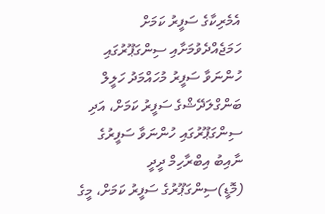އެމެރިކާގެ ސަފީރު ކަމަށް ހަމަޖެއްދެވުމަށާއި ސިންގަޕޫރުގައި ހުންނަވާ ސަފީރު މުހައްމަދު ހަލީލް ބަންގްލަދޭޝްގެ ސަފީރު ކަމަށް، އަދި ސިންގަޕޫރުގައި ހުންނަވާ ސަފީރުގެ ނާއިބު އިބްރާހިމް ދީދީ (މޮޑީ)ސިންގަޕޫރުގެ ސަފީރު ކަމަށް، މީގެ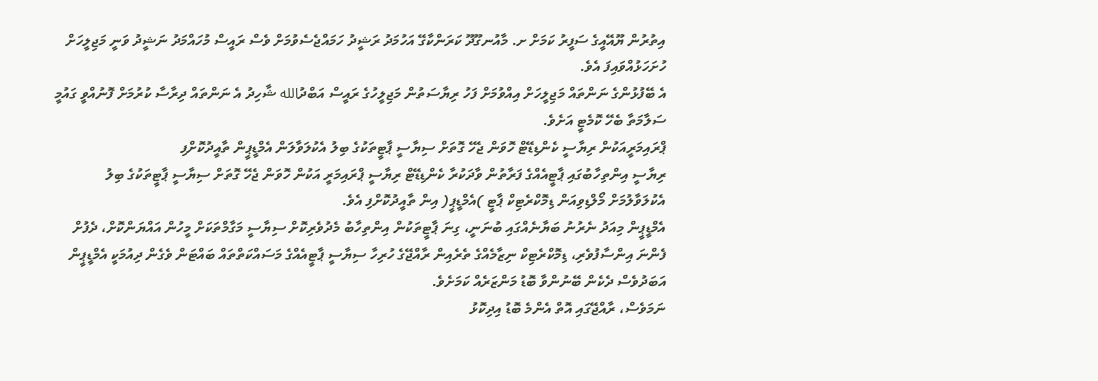އިތުރުން ޔޫއޭއީގެ ސަފީރު ކަމަށް ށ. މާއުނގޫދޫ ކަރަންކާގޭ އަހުމަދު ރަޝީދު ހަމައްޖެސެވުމަށް ވެސް ރައީސް މުހައްމަދު ނަޝީދު ވަނީ މަޖިލީހަށް ހުށަހަޅުއްވައިފަ އެވެ.
އެ ބޭފުޅުންގެ ނަންތައް މަޖިލީހަށް އިއްވުމަށް ފަހު ރިޔާސަތުން މަޖިލީހުގެ ރައީސް އަބްދުالله ޝާހިދު އެ ނަންތައް ދިރާސާ ކުރުމަށް ފޮނުއްވީ ގައުމީ ސަލާމަތާ ބެހޭ ކޮމެޓީ އަށެވެ.
ޕްރައިމަރީއަކުން ރިޔާސީ ކެންޑިޑޭޓް ހޮވަން ޖެހޭ ގޮތަށް ސިޔާސީ ޕާޓީތަކުގެ ބިލު އެކުލަވާލަން އެމްޑީޕީން ތާއީދުކޮށްފި
ރިޔާސީ އިންތިހާބުގައި ޕާޓީއެއްގެ ފަރާތުން ވާދަކުރާ ކެންޑިޑޭޓް ރިޔާސީ ޕްރައިމަރީ އަކުން ހޮވަން ޖެހޭ ގޮތަށް ސިޔާސީ ޕާޓީތަކުގެ ބިލު އެކުލަވާލުމަށް މޯލްޑިވިއަން ޑިމޮކްރެޓިކް ޕާޓީ )އެމްޑީޕީ( އިން ތާއީދުކޮށްފި އެވެ.
އެމްޑީޕީން މިއަދު ނެރުނު ބަޔާނެއްގައި ބުނަނީ، ގިނަ ޕާޓީތަކުން އިންތިހާބު މެދުވެރިކޮށް ސިޔާސީ މަގާމްތަކަށް މީހުން އައްޔަންކޮށް، ދެފުށް ފެންނަ އިންސާފުވެރި، ޑިމޮކްރެޓިކް ނިޒާމެއްގެ ތެރެއިން ރާއްޖޭގެ ހުރިހާ ސިޔާސީ ޕާޓީއެއްގެ މަސައްކަތްތައް ބައްޓަން ވެގެން ދިއުމަކީ އެމްޑީޕީން އަބަދުވެސް ދެކެން ބޭނުންވާ ބޮޑު މަންޒަރެއް ކަމަށެވެ.
ނަމަވެސް، ރާއްޖޭގައި އޮތް އެންމެ ބޮޑު އިދިކޮޅު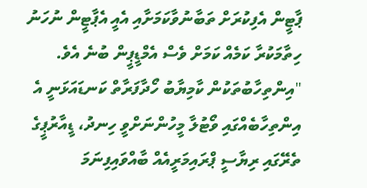ޕާޓީން އެފިކުރަށް ތަބާނުވާކަމަށާއި އެއީ އެޕާޓީން ނުހަނު ހިތާމަކުރާ ކަމެއް ކަމަށް ވެސް އެމްޑީޕީން ބުނެ އެވެ.
"އިންތިހާބުތަކުން ކާމިޔާބު ހޯދާފަރާތް ކަނޑައަޅަނީ އެ އިންތިހާބެއްގައި ވޯޓުލާ މީހުންނަށްވީ ހިނދު، ޑީއާރުޕީގެ ތެރޭގައި ރިޔާސީ ޕްރައިމަރީއެއް ބާއްވައިފިނަމަ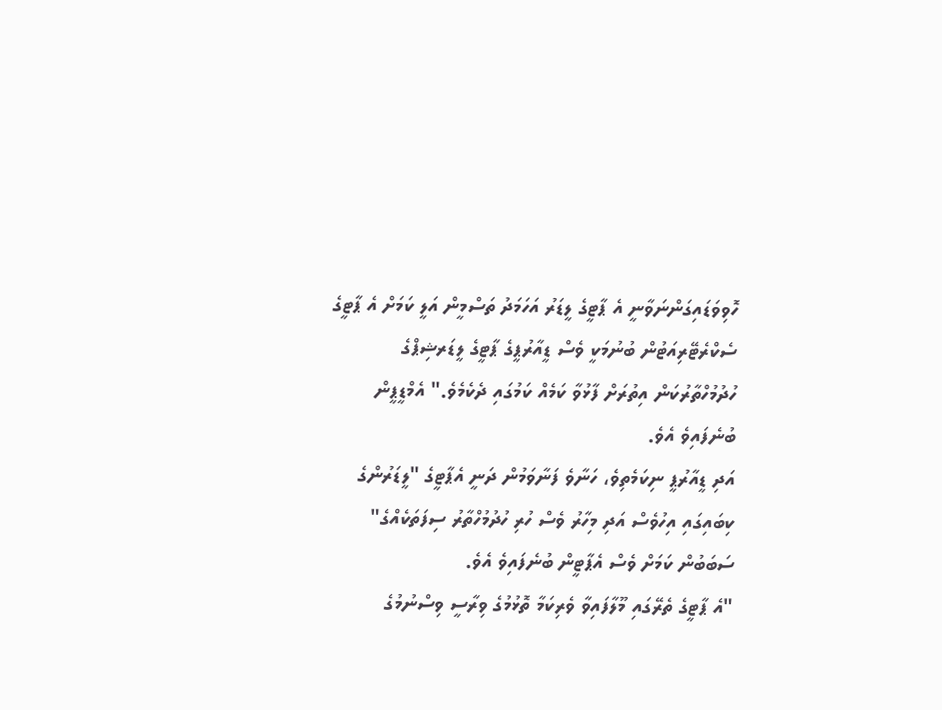ހޮވިވަޑައިގަންނަވާނީ އެ ޕާޓީގެ ލީޑަރު އަހަމަދު ތަސްމީން އަލީ ކަމަށް އެ ޕާޓީގެ ސެކްރެޓޭރިއަޓުން ބުނުމަކީ ވެސް ޑީއާރުޕީގެ ޕާޓީގެ ލީޑަރޝިޕްގެ ހުދުމުހްތާރުކަން އިތުރަށް ފާޅުވާ ކަމެއް ކަމުގައި ދެކެމެވެ." އެމްޑީޕީން ބުނެފައިވެ އެވެ.
އަދި ޑީއާރުޕީ ނިކަމެތިވެ، ހަނާވެ ފަނާވަމުން ދަނީ އެޕާޓީގެ "ލީޑަރުންގެ ކިބައިގައި އިހުވެސް އަދި މިހާރު ވެސް ހުރި ހުދުމުހްތާރު ސިފަތަކެއްގެ" ސަބަބުން ކަމަށް ވެސް އެޕާޓީން ބުނެފައިވެ އެވެ.
"އެ ޕާޓީގެ ތެރޭގައި މޫލާފައިވާ ވެރިކަމާ ތޮޅުމުގެ ވިރާސީ ވިސްނުމުގެ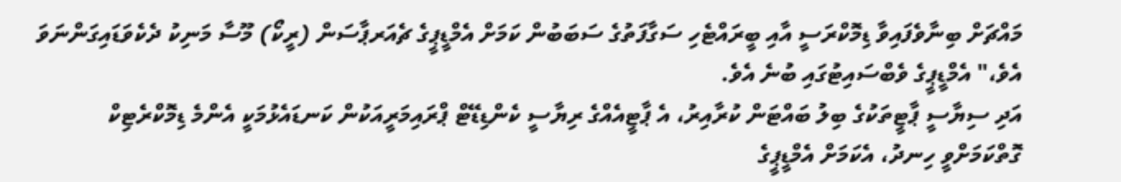މައްޗަށް ބިނާވެފައިވާ ޑިމޮކްރަސީ އާއި ބީރައްޓެހި ސަގާފަތުގެ ސަބަބުން ކަމަށް އެމްޑީޕީގެ ޗެއަރޕާސަން (ރީކޯ) މޫސާ މަނިކު ދެކެވަޑައިގަންނަވަ އެވެ،" އެމްޑީޕީގެ ވެބްސައިޓުގައި ބުނެ އެވެ.
އަދި ސިޔާސީ ޕާޓީތަކުގެ ބިލު ބައްޓަން ކުރާއިރު، އެ ޕާޓީއެއްގެ ރިޔާސީ ކެންޑިޑޭޓް ޕްރައިމަރީއަކުން ކަނޑައެޅުމަކީ އެންމެ ޑިމޮކްރެޓިކް ގޮތްކަމަށްވީ ހިނދު، އެކަމަށް އެމްޑީޕީގެ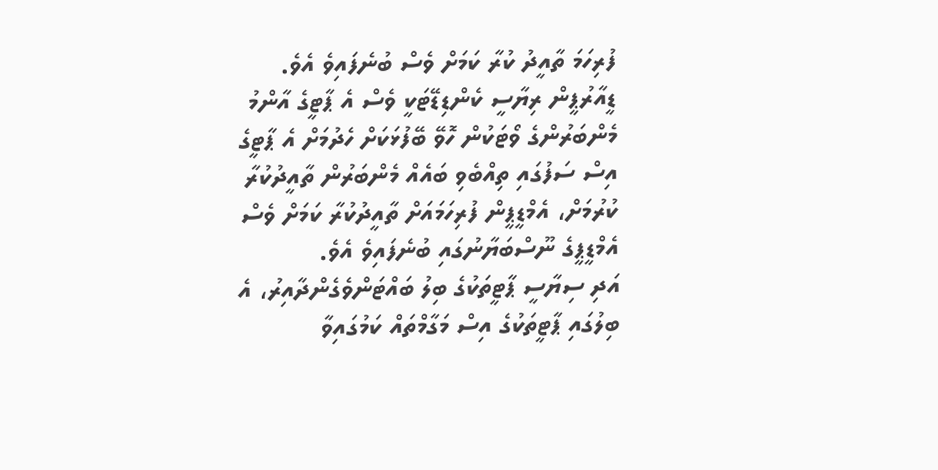ފުރިހަމަ ތާއީދު ކުރާ ކަމަށް ވެސް ބުނެފައިވެ އެވެ.
ޑީއާރުޕީން ރިޔާސީ ކެންޑިޑޭޓަކީ ވެސް އެ ޕާޓީގެ އާންމު މެންބަރުންގެ ވޯޓަކުން ހޮވޭ ބޭފުޅަކަށް ހެދުމަށް އެ ޕާޓީގެ އިސް ސަފުގައި ތިއްބެވި ބައެއް މެންބަރުން ތާއީދުކުރާ ކުރުމަށް، އެމްޑީޕީން ފުރިހަމައަށް ތާއީދުކުރާ ކަމަށް ވެސް އެމްޑީޕީގެ ނޫސްބަޔާނުގައި ބުނެފައިވެ އެވެ.
އަދި ސިޔާސީ ޕާޓީތަކުގެ ބިލު ބައްޓަންވެގެންދާއިރު، އެ ބިލުގައި ޕާޓީތަކުގެ އިސް މަގާމްތައް ކަމުގައިވާ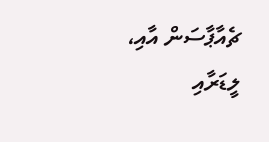ޗެއާޕާސަން އާއި، ލީޑަރާއި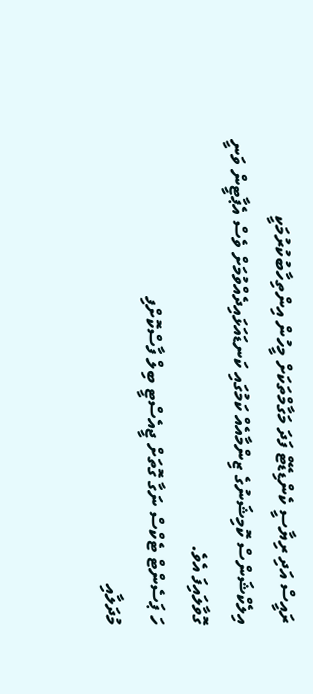ރައީސް އަދި ރިޔާސީ ކެންޑިޑޭޓް ފަދަ މަގާމްތަކަށް މީހުން އިންތިހާބުކުރުމަކީ އިލެކްޝަންސް ކޮމިޝަނުގެ ޒިންމާއެއް ކަމުގައި ކަނޑައަޅައިދެއްވުމަށް ވެސް އެޕާޓީން ވަނީ ގޮވާލައިފަ އެވެ.
ހަ ޕަސެންޓް ޓެކްސް ނަގާ ގޮތަށް ޖީއެސްޓީ ބިލް ފާސްކޮށްފި
މުދަލާއި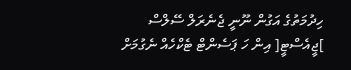ހިދުމަތުގެ އަގުން ނޫނީ ޖެނެރަލް ސޭލްސް ]ޖީއެސްޓީ[ އިން ހަ ޕަސެންޓް ޓެކްހެއް ނެގުމަށް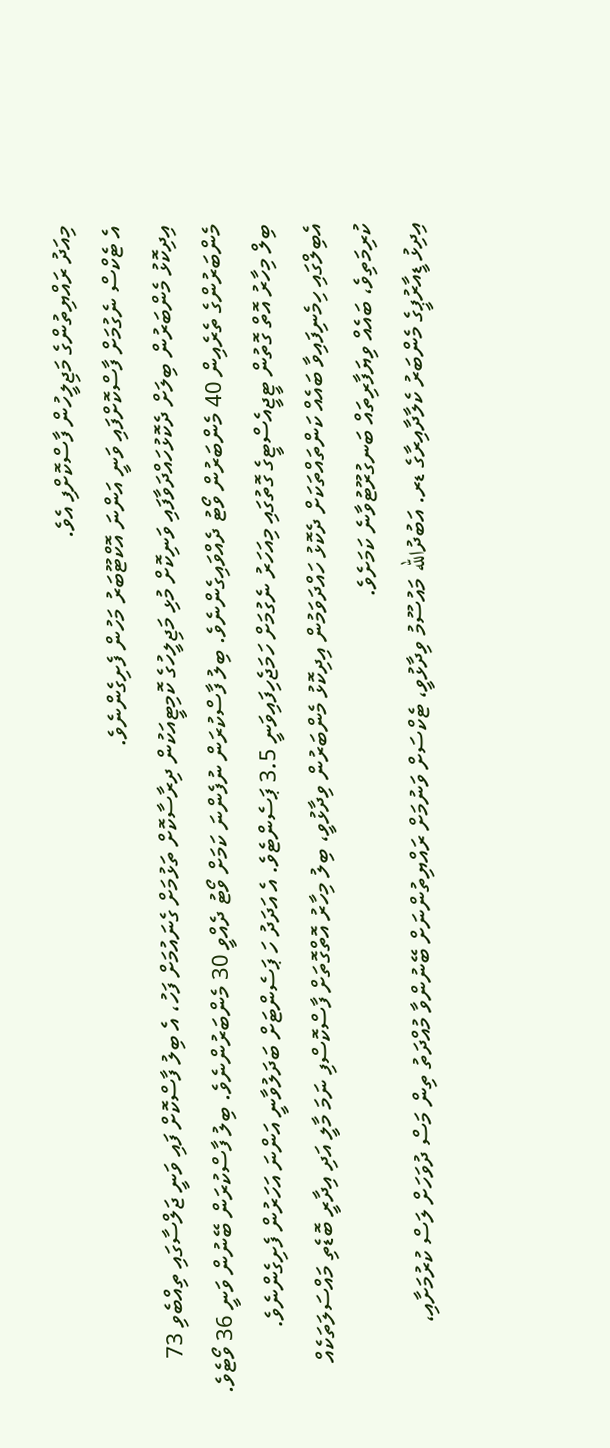މިއަދު ރައްޔިތުންގެ މަޖިލީހުން ފާސްކޮށްފި އެވެ.
އެ ޓެކްސް ނެގުމަށް ފާސްކޮށްފައި ވަނީ އަންނަ އޮކްޓޫބަރު މަހުން ފެށިގެންނެވެ.
އިދިކޮޅު މެންބަރުން ބިލަށް ދެކޮޅުހައްދަވާފައި ވަނިކޮށް މުޅި މަޖިލީހުގެ ކޮމިޓީއަކުން ދިރާސާކޮށް ތަޅުމަށް ގެނައުމަށް ފަހު، އެ ބިލު ފާސްކޮށް ފައި ވަނީ ޖަލްސާގައި ތިއްބެވި 73 މެންބަރުންގެ ތެރެއިން 40 މެންބަރުން ވޯޓު ދެއްވައިގެންނެވެ. ބިލު ފާސްކުރަން ނުފެންނަ ކަމަށް ވޯޓު ދެއްވީ 30 މެންބަރުންނެވެ. ބިލު ފާސްކުރަން ބޭނުން ވަނީ 36 ވޯޓެވެ.
ބިލް މިހާރު އޮތް ގޮތުން ޓީޖީއެސްޓީގެ ގޮތުގައި މިއަހަރު ނެގުމަށް ހަމަޖެހިފައިވަނީ 3.5 ޕަސެންޓެވެ. އެ އަދަދު ހަ ޕަސެންޓަށް ބަދަލުވާނީ އަންނަ އަހަރުން ފެށިގެންނެވެ.
އެބިލްގައި ހިމެނިފައިވާ ބައެއް ކަންތައްތަކަށް ދެކޮޅު ހައްދަވަމުން އިދިކޮޅު މެންބަރުން ވިދާޅުވީ، ބިލު މިހާރު އޮތްގޮތަށް ފާސްކޮސްފި ނަމަ މާލީ އަދި އިދާރީ ބޮޑެތި މައްސަލަތަކެއް ކުރިމަތިވެ، ބައެއް ވިޔަފާރިތައް ބަނގުރޫޓުވާނެ ކަމަށެވެ.
އިދިޅު ޑީއާރުޕީގެ މެންބަރު ކެލާދާއިރާގެ ޑރ. އަބުދުالله މައުސޫމު ވިދާޅުވީ، ޓެކްސަށް ވަނުމަށް ރައްޔިތުންނަށް ބޭނުންވާ މުއްދަތު ތިން މަސް ދުވަހަށް ލަސް ކުރުމަށާއި،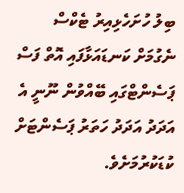ބިލު ހުށަހެޅިއިރު ޓެކްސް ނެގުމަށް ކަނޑައަޅާފައި އޮތް ފަސް ޕަސެންޓްގައި ބޭއްވުން ނޫނީ އެ އަދަދު އަދަދު ހަތަރު ޕަސެންޓަށް ކުޑަކުރުމަށެވެ.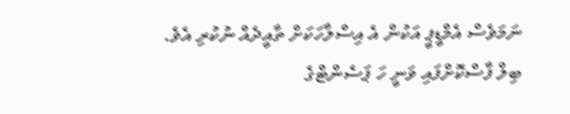ނަމަވެސް އެމްޑީޕީ އަކުން އެ އިސްލާހަކަށް ތާއީދެއް ނުކުރި އެވެ.
ބިލް ފާސްކޮށްފައި ވަނީ ހަ ޕަސެންޓްގެ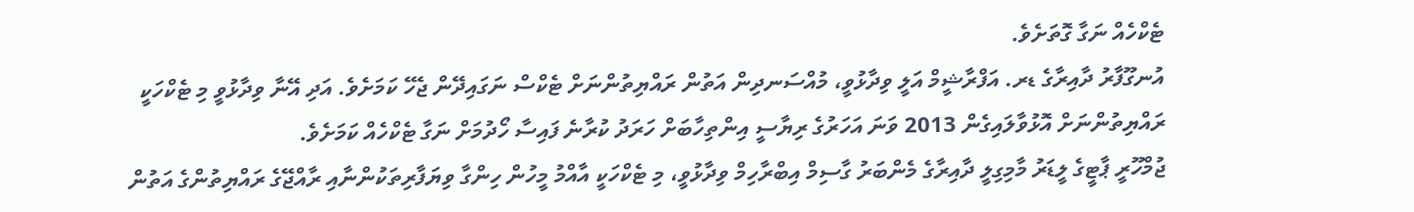ޓެކްހެއް ނަގާ ގޮތަށެވެ.
އުނގޫފާރު ދާއިރާގެ ޑރ. އަފްރާޝީމް އަލީ ވިދާޅުވީ، މުއްސަނދިން އަތުން ރައްޔިތުންނަށް ޓެކްސް ނަގައިދޭން ޖެހޭ ކަމަށެވެ. އަދި އޭނާ ވިދާޅުވީ މި ޓެކްހަކީ ރައްޔިތުންނަށް އޮޅުވާލައިގެން 2013 ވަނަ އަހަރުގެ ރިޔާސީ އިންތިހާބަށް ހަރަދު ކުރާނެ ފައިސާ ހޯދުމަށް ނަގާ ޓެކްހެއް ކަމަށެވެ.
ޖުމްހޫރީ ޕާޓީގެ ލީޑަރު މާމިގިލީ ދާއިރާގެ މެންބަރު ގާސިމް އިބްރާހިމް ވިދާޅުވީ، މި ޓެކްހަކީ އާއްމު މީހުން ހިންގާ ވިޔަފާރިތަކުންނާއި ރާއްޖޭގެ ރައްޔިތުންގެ އަތުން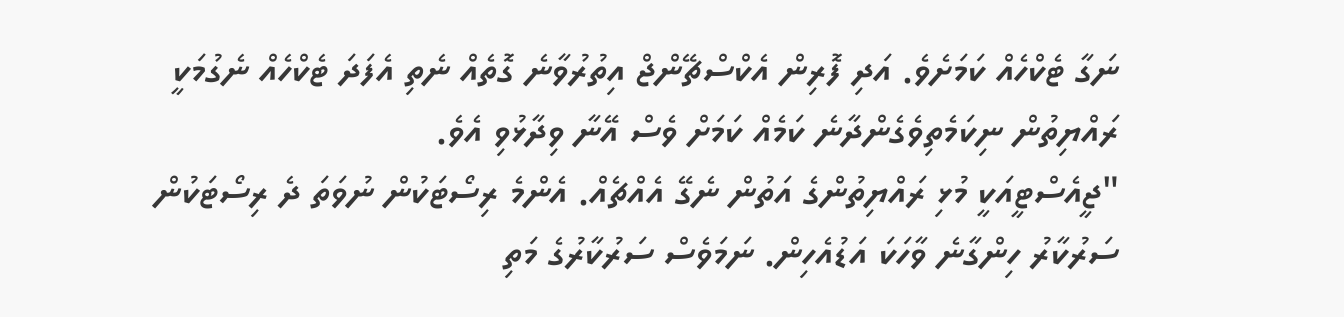ނަގާ ޓެކްހެއް ކަމަށެވެ. އަދި ފޮރިން އެކްސްޗޭންޖް އިތުރުވާނެ ގޮތެއް ނެތި އެފަދަ ޓެކްހެއް ނެގުމަކީ ރައްޔިތުން ނިކަމެތިވެގެންދާނެ ކަމެއް ކަމަށް ވެސް އޭނާ ވިދާޅުވި އެވެ.
"ޖީއެސްޓީއަކީ މުޅި ރައްޔިތުންގެ އަތުން ނެގޭ އެއްޗެއް. އެންމެ ރިސޯޓަކުން ނުވަތަ ދެ ރިސޯޓަކުން ސަރުކާރު ހިންގާނެ ވާހަކަ އަޑުއެހިން. ނަމަވެސް ސަރުކާރުގެ މަތި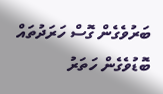ބަރުވެގެން ގޮސް ހަރަދުތައް ބޮޑުވެގެން ހަތަރު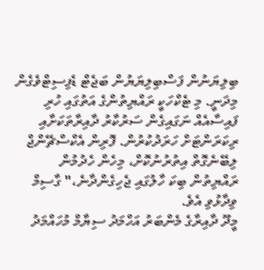ބިލިޔަނުން ފަސްބިލިޔަޔުން ބަޖެޓް ޑެފިސިޓްވެގެން މިދަނީ. މި ޓެކްހަކީ ރައްޔިތުންގެ އަތުގައި ހުރި ފައިސާއެއް ނަގައިގެން ސަރުކާރު ދާއިރާތަކަށާއި ރިކަރަންޓަށް ހަރަދުކުރުން. ފޮރިން އެކްސްޗޭންޖް ލިބޭނެގޮތް އިތުރުނުކޮށް، މިހެން ހެދުމުން ރައްޔިތުން ބިކަ ހާލުގައި ޖެހިގެންދާނެ،" ގާސިމް ވިދާޅުވި އެވެ.
މީދޫ ދާއިރާގެ މެންބަރު އަހްމަދު ސިޔާމް މުހައްމަދު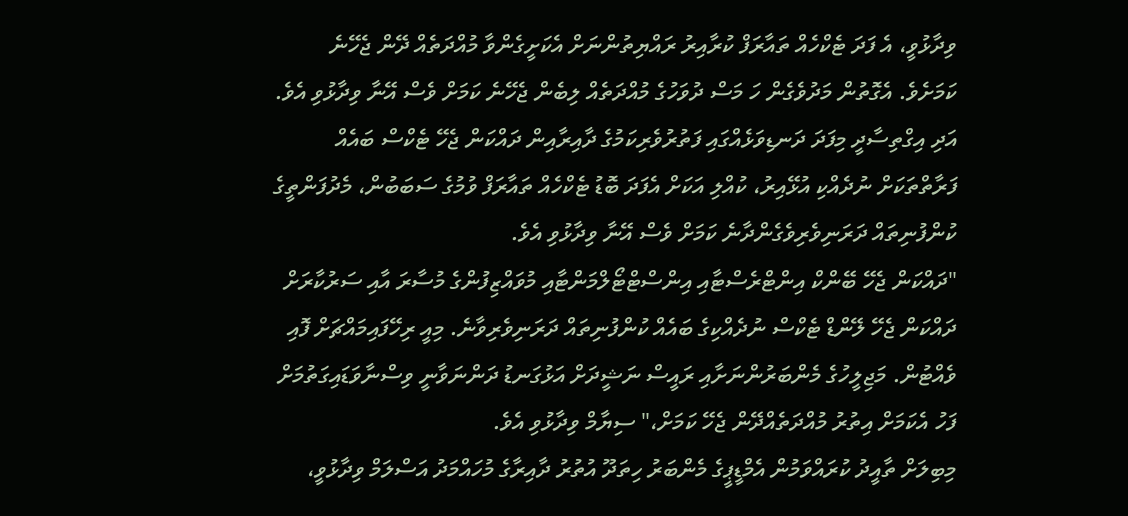ވިދާޅުވީ، އެ ފަދަ ޓެކްހެއް ތައާރަފް ކުރާއިރު ރައްޔިތުންނަށް އެކަށީގެންވާ މުއްދަތެއް ދޭން ޖެހޭނެ ކަމަށެވެ. އެގޮތުން މަދުވެގެން ހަ މަސް ދުވަހުގެ މުއްދަތެއް ލިބެން ޖެހޭނެ ކަމަށް ވެސް އޭނާ ވިދާޅުވި އެވެ. އަދި އިގްތިސާދީ މިފަދަ ދަނޑިވަޅެއްގައި ފަތުރުވެރިކަމުގެ ދާއިރާއިން ދައްކަން ޖެހޭ ޓެކްސް ބައެއް ފަރާތްތަކަށް ނުދެއްކި އުޅޭއިރު، ކުއްލި އަކަށް އެފަދަ ބޮޑު ޓެކްހެއް ތައާރަފް ވުމުގެ ސަބަބުން، މެދުފަންތީގެ ކުންފުނިތައް ދަރަނިވެރިވެގެންދާނެ ކަމަށް ވެސް އޭނާ ވިދާޅުވި އެވެ.
"ދައްކަން ޖެހޭ ބޭންކް އިންޓްރެސްޓާއި އިންސްޓްޓޯލްމަންޓާއި މުވައްޒިފުންގެ މުސާރަ އާއި ސަރުކާރަށް ދައްކަން ޖެހޭ ލޭންޑް ޓެކްސް ނުދެއްކިގެ ބައެއް ކުންފުނިތައް ދަރަނިވެރިވާނެ. މިއީ ރިހޭފައިމައްޗަށް ފޮއި ވެއްޓުން. މަޖިލީހުގެ މެންބަރުންނަށާއި ރައީސް ނަޝީދަށް އަޅުގަނޑު ދަންނަވާނީ ވިސްނާވަޑައިގަތުމަށް ފަހު އެކަމަށް އިތުރު މުއްދަތެއްދޭން ޖެހޭ ކަމަށް،" ސިޔާމް ވިދާޅުވި އެވެ.
މިބިލަށް ތާއީދު ކުރައްވަމުން އެމްޑީޕީގެ މެންބަރު ހިތަދޫ އުތުރު ދާއިރާގެ މުހައްމަދު އަސްލަމް ވިދާޅުވީ،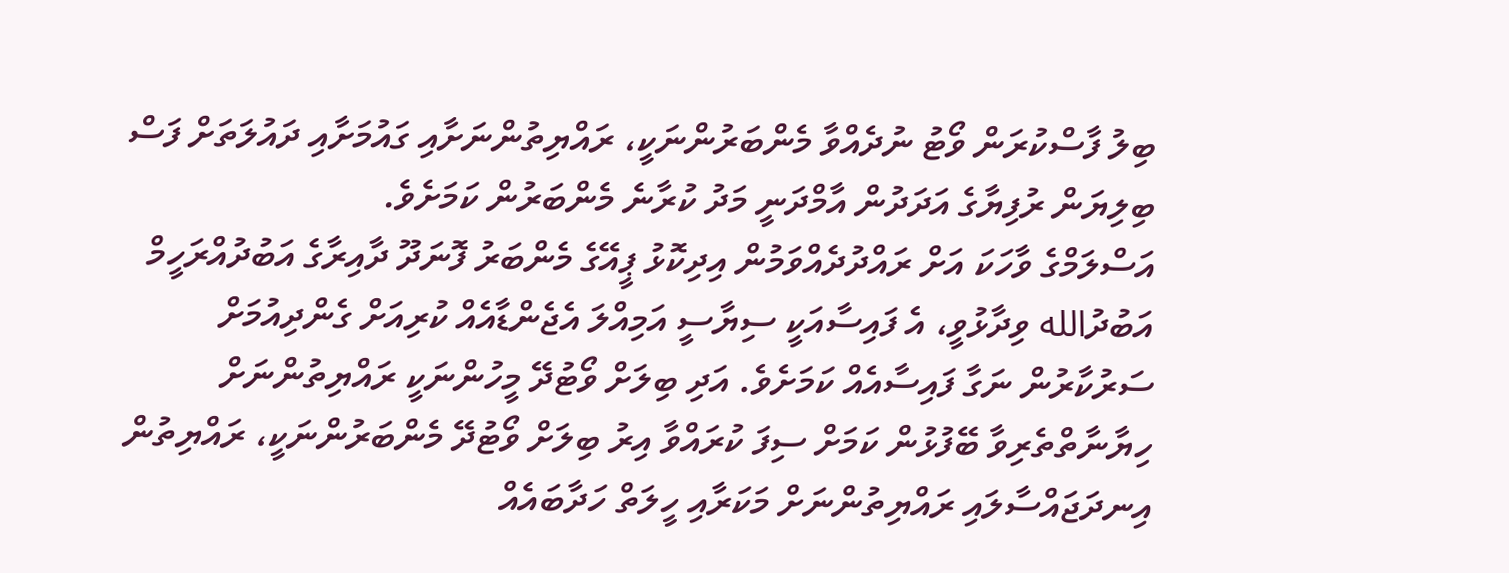ބިލު ފާސްކުރަން ވޯޓު ނުދެއްވާ މެންބަރުންނަކީ، ރައްޔިތުންނަށާއި ގައުމަށާއި ދައުލަތަށް ފަސް ބިލިޔަން ރުފިޔާގެ އަދަދުން އާމްދަނީ މަދު ކުރާނެ މެންބަރުން ކަމަށެވެ.
އަސްލަމްގެ ވާހަކަ އަށް ރައްދުދެއްވަމުން އިދިކޮޅު ޕީއޭގެ މެންބަރު ފޮނަދޫ ދާއިރާގެ އަބުދުއްރަހީމް އަބުދުالله ވިދާޅުވީ، އެ ފައިސާއަކީ ސިޔާސީ އަމިއްލަ އެޖެންޑާއެއް ކުރިއަށް ގެންދިއުމަށް ސަރުކާރުން ނަގާ ފައިސާއެއް ކަމަށެވެ. އަދި ބިލަށް ވޯޓުދޭ މީހުންނަކީ ރައްޔިތުންނަށް ހިޔާނާތްތެރިވާ ބޭފުޅުން ކަމަށް ސިފަ ކުރައްވާ އިރު ބިލަށް ވޯޓުދޭ މެންބަރުންނަކީ، ރައްޔިތުން އިނދަޖައްސާލައި ރައްޔިތުންނަށް މަކަރާއި ހީލަތް ހަދާބައެއް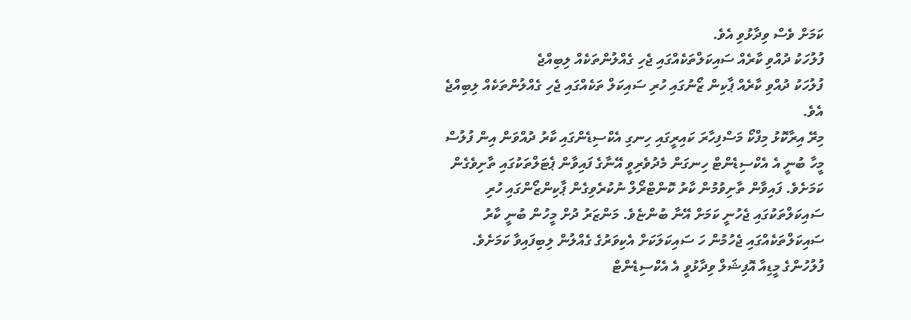ކަމަށް ވެސް ވިދާޅުވި އެވެ.
ފުލުހަކު ދުއްވި ކާރެއް ސައިކަލްތަކެއްގައި ޖެހި ގެއްލުންތަކެއް ލިބިއްޖެ
ފުލުހަކު ދުއްވި ކާރެއް ޕާކިން ޒޯނުގައި ހުރި ސައިކަލް ތަކެއްގައި ޖެހި ގެއްލުންތަކެއް ލިބިއްޖެ އެވެ.
މިރޭ އިރާކޮޅު މިފްކޯ މަސްފިހާރަ ކައިރީގައި ހިނގި އެކްސިޑެންގައި ކާރު ދުއްވަން އިން ފުލުސް މީހާ ބުނީ އެ އެކްސިޑެންޓް ހިނގަން މެދުވެރިވީ އޭނާގެ ފައިވާން ޕެޓަލްތަކުގައި ތާށިވެގެން ކަމަށެވެ. ފައިވާން ތާށިވުމުން ކާރު ކޮންޓްރޯލް ނުކުރެވިގެން ޕާކިންޒޯންގައި ހުރި ސައިކަލްތަކުގައި ޖެހުނީ ކަމަށް އޭނާ ބުންޏެވެ. މަންޒަރު ދުށް މީހުން ބުނީ ކާރު ސައިކަލްތަކެއްގައި ޖެހުމުން ހަ ސައިކަލަކަށް އެކިވަރުގެ ގެއްލުން ލިބިފައިވާ ކަމަށެވެ.
ފުލުހުންގެ މީޑިއާ އޮފިޝަލް ވިދާޅުވީ އެ އެކްސިޑެންޓް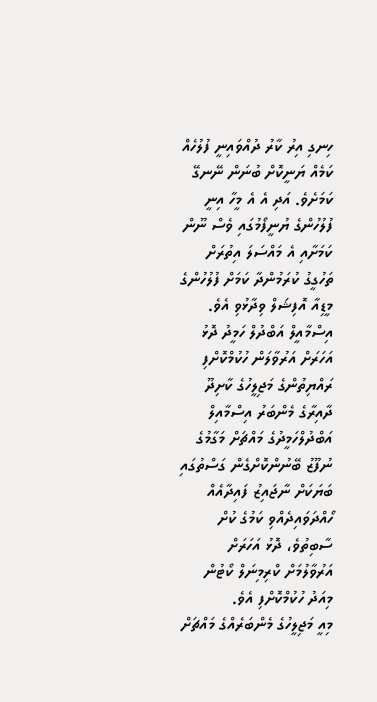ހިނގި އިރު ކާރު ދުއްވައިނީ ފުލުހެއް ކަމެއް ޔަނީކޮށް ބުނަން ނޭނގޭ ކަމަށެވެ. އަދި އެ އެ މީހާ އިނީ ފުލުހުންގެ ޔުނީފޯމުގައި ވެސް ނޫން ކަމަށާއި އެ މައްސަލަ އިތުރަށް ތަހުގީގު ކުރަމުންދާ ކަމަށް ފުލުހުންގެ މީޑިއާ އޮފިޝަލް ވިދާޅުވި އެވެ.
އިސްމާއީލް އަބްދުލް ހަމީދު ދޮޅު އަހަރަށް އަރުވާލަން ހުކުމްކޮށްފި
ރައްޔިތުންގެ މަޖިލީހުގެ ކާށިދޫ ދާއިރާގެ މެންބަރު އިސްމާއިލް އަބްދުލްހަމީދުގެ މައްޗަށް މަގާމުގެ ނުފޫޒު ބޭނުންކޮށްގެން ގަސްތުގައި ބަޔަކަށް ނާޖައިޒު ފައިދާއެއް ހޯއްދަވައިދެއްވި ކަމުގެ ކުށް ސާބިތުވެ، ދޮޅު އަހަރަށް އަރުވާލުމަށް ކްރިމިނަލް ކޯޓުން މިއަދު ހުކުމްކޮށްފި އެވެ.
މިއީ މަޖިލީހުގެ މެންބަރެއްގެ މައްޗަށް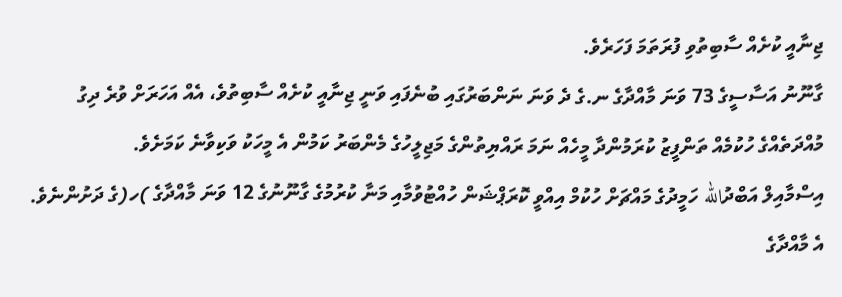ޖިނާއީ ކުށެއް ސާބިތުވި ފުރަތަމަ ފަހަރެވެ.
ގާނޫނު އަސާސީގެ 73 ވަނަ މާއްދާގެ ނ.ގެ ދެ ވަނަ ނަންބަރުގައި ބުނެފައި ވަނީ ޖިނާއީ ކުށެއް ސާބިތުވެ، އެއް އަހަރަށް ވުރެ ދިގު މުއްދަތެއްގެ ހުކުމެއް ތަންފީޒު ކުރަމުންދާ މީހެއް ނަމަ ރައްޔިތުންގެ މަޖިލީހުގެ މެންބަރު ކަމުން އެ މީހަކު ވަކިވާނެ ކަމަށެވެ.
އިސްމާއިލް އަބްދުالله ހަމީދުގެ މައްޗަށް ހުކުމް އިއްވީ ކޮރަޕްޝަން ހުއްޓުވުމާއި މަނާ ކުރުމުގެ ގާނޫނުގެ 12 ވަނަ މާއްދާގެ )ހ(ގެ ދަށުންނެވެ. އެ މާއްދާގެ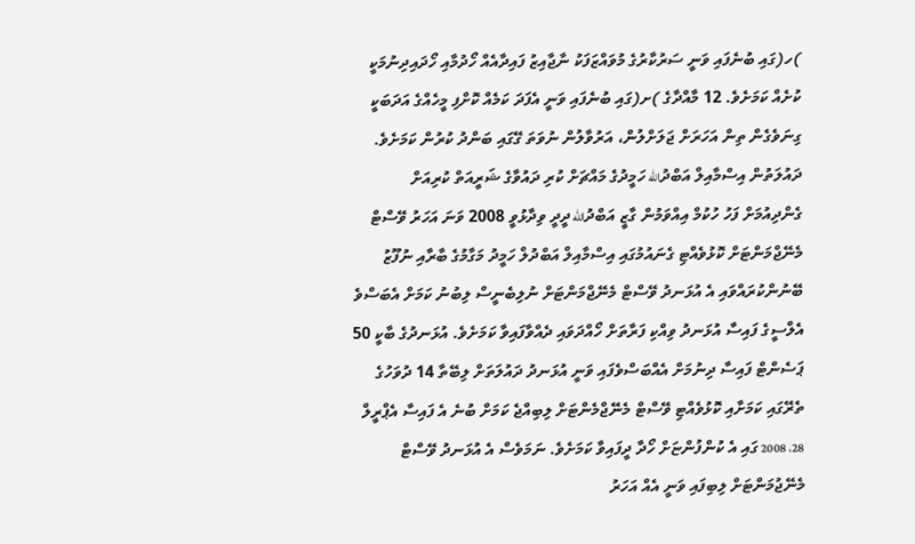)ހ(ގައި ބުނެފައި ވަނީ ސަރުކާރުގެ މުވައްޒަފަކު ނާޖާއިޒު ފައިދާއެއް ހޯދުމާއި ހޯދައިދިނުމަކީ ކުށެއް ކަމަށެވެ. 12 މާއްދާގެ )ށ(ގައި ބުނެފައި ވަނީ އެފަދަ ކަމެއް ކޮށްފި މީހެއްގެ އަދަބަކީ ގިނަވެގެން ތިން އަހަރަށް ޖަލަށްލުން، އަރުވާލުން ނުވަތަ ގޭގައި ބަންދު ކުރުން ކަމަށެވެ.
ދައުލަތުން އިސްމާއިލް އަބްދުالله ހަމީދުގެ މައްޗަށް ކުރި ދައުވާގެ ޝަރީއަތް ކުރިއަށް ގެންދިއުމަށް ފަހު ހުކުމް އިއްވަމުން ގާޒީ އަބްދުالله ދީދީ ވިދާޅުވީ 2008 ވަނަ އަހަރު ވޭސްޓް މެނޭޖްމަންޓަށް ކޮޅުވެއްޓި ގެނައުމުގައި އިސްމާއިލް އަބްދުލް ހަމީދު މަގާމުގެ ބާރާއި ނުފޫޒު ބޭނުންކުރައްވައި އެ އުޅަނދު ވޭސްޓް މެނޭޖްމަންޓަށް ނުލިބެނީސް ލިބުނު ކަމަށް އެބަސްވެ އެލްސީގެ ފައިސާ އުޅަނދު ވިއްކި ފަރާތަށް ހޯއްދަވައި ދެއްވާފައިވާ ކަމަށެވެ. އުޅަނދުގެ ބާކީ 50 ޕަސެންޓް ފައިސާ ދިނުމަށް އެއްބަސްވެފައި ވަނީ އުޅަނދު ދައުލަތަށް ލިބޭތާ 14 ދުވަހުގެ ތެރޭގައި ކަމަށާއި ކޮޅުވެއްޓި ވޭސްޓް މެނޭޖްމެންޓަށް ލިބިއްޖެ ކަމަށް ބުނެ އެ ފައިސާ އެޕްރީލް 28، 2008 ގައި އެ ކުންފުންޏަށް ހޯދާ ދީފައިވާ ކަމަށެވެ. ނަމަވެސް އެ އުޅަނދު ވޭސްޓް މެނޭޖުމަންޓަށް ލިބިފައި ވަނީ އެއް އަހަރު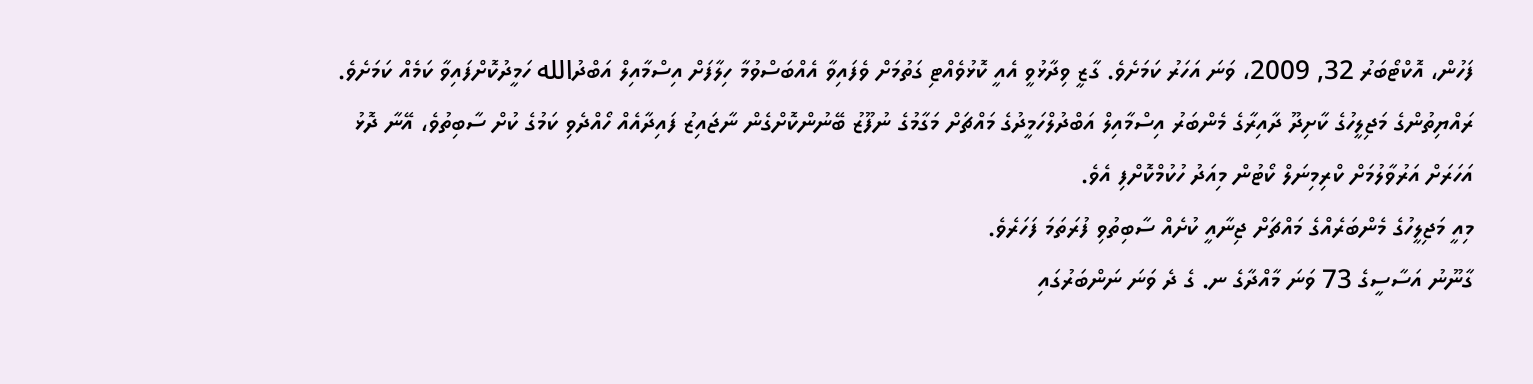ފަހުން، އޮކްޓޯބަރު 32, 2009، ވަނަ އަހަރު ކަމަށެވެ. ގާޒީ ވިދާޅުވީ އެއީ ކޮޅުވެއްޓި ގަތުމަށް ވެފައިވާ އެއްބަސްވުމާ ހިލާފަށް އިސްމާއިލް އަބްދުالله ހަމީދުކޮށްފައިވާ ކަމެއް ކަމަށެވެ.
ރައްޔިތުންގެ މަޖިލީހުގެ ކާށިދޫ ދާއިރާގެ މެންބަރު އިސްމާއިލް އަބްދުލްހަމީދުގެ މައްޗަށް މަގާމުގެ ނުފޫޒު ބޭނުންކޮށްގެން ނާޖައިޒު ފައިދާއެއް ހޯއްދެވި ކަމުގެ ކުށް ސާބިތުވެ، އޭނާ ދޮޅު އަހަރަށް އަރުވާލުމަށް ކްރިމިނަލް ކޯޓުން މިއަދު ހުކުމްކޮށްފި އެވެ.
މިއީ މަޖިލީހުގެ މެންބަރެއްގެ މައްޗަށް ޖިނާއީ ކުށެއް ސާބިތުވި ފުރަތަމަ ފަހަރެވެ.
ގާނޫނު އަސާސީގެ 73 ވަނަ މާއްދާގެ ނ. ގެ ދެ ވަނަ ނަންބަރުގައި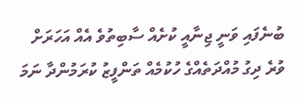ބުނެފައި ވަނީ ޖިނާއީ ކުށެއް ސާބިތުވެ އެއް އަހަރަށް ވުރެ ދިގު މުއްދަތެއްގެ ހުކުމެއް ތަންފީޒު ކުރަމުންދާ ނަމަ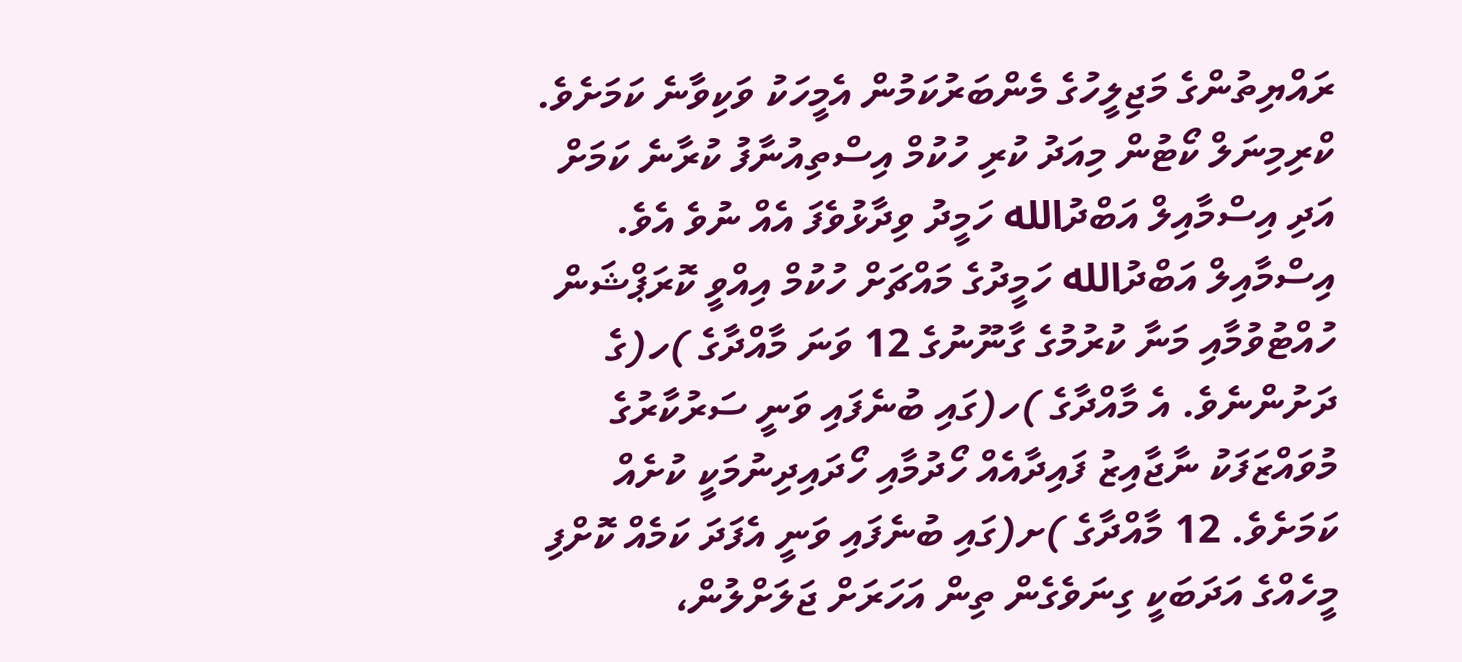ރައްޔިތުންގެ މަޖިލީހުގެ މެންބަރުކަމުން އެމީހަކު ވަކިވާނެ ކަމަށެވެ. ކްރިމިނަލް ކޯޓުން މިއަދު ކުރި ހުކުމް އިސްތިއުނާފު ކުރާނެ ކަމަށް އަދި އިސްމާއިލް އަބްދުالله ހަމީދު ވިދާޅުވެފަ އެއް ނުވެ އެވެ.
އިސްމާއިލް އަބްދުالله ހަމީދުގެ މައްޗަށް ހުކުމް އިއްވީ ކޮރަޕްޝަން ހުއްޓުވުމާއި މަނާ ކުރުމުގެ ގާނޫނުގެ 12 ވަނަ މާއްދާގެ )ހ(ގެ ދަށުންނެވެ. އެ މާއްދާގެ )ހ(ގައި ބުނެފައި ވަނީ ސަރުކާރުގެ މުވައްޒަފަކު ނާޖާއިޒު ފައިދާއެއް ހޯދުމާއި ހޯދައިދިނުމަކީ ކުށެއް ކަމަށެވެ. 12 މާއްދާގެ )ށ(ގައި ބުނެފައި ވަނީ އެފަދަ ކަމެއް ކޮށްފި މީހެއްގެ އަދަބަކީ ގިނަވެގެން ތިން އަހަރަށް ޖަލަށްލުން،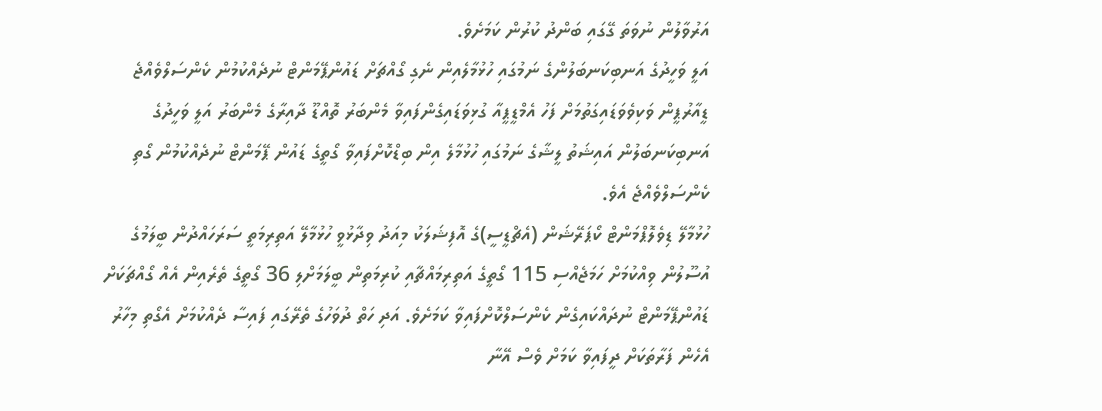އަރުވާލުން ނުވަތަ ގޭގައި ބަންދު ކުރުން ކަމަށެވެ.
އަލީ ވަހީދުގެ އަނބިކަނބަލުންގެ ނަމުގައި ހުޅުމާލެއިން ނެގި ގޯއްޗަށް ޑައުންޕޭމަންޓް ނުދެއްކުމުން ކެންސަލްވެއްޖެ
ޑީއާރުޕީން ވަކިވެވަޑައިގަތުމަށް ފަހު އެމްޑީޕީއާ ގުޅިވަޑައިގެންފައިވާ މެންބަރު ތޮއްޑޫ ދާއިރާގެ މެންބަރު އަލީ ވަހީދުގެ އަނބިކަނބަލުން އައިޝަތު ލީޝާގެ ނަމުގައި ހުޅުމާލެ އިން ބިޑްކޮށްފައިވާ ގޯތީގެ ޑައުން ޕޭމަންޓް ނުދެއްކުމުން ގޯތި ކެންސަލްވެއްޖެ އެވެ.
ހުޅުމާލޭ ޑިވެލޮޕްމަންޓް ކޯޕަރޭޝަން (އެޗްޑީސީ)ގެ އޮފިޝަލަކު މިއަދު ވިދާޅުވީ ހުޅުމާލޭ އަތިރިމަތީ ސަރަހައްދުން ބީލަމުގެ އުސޫލުން ވިއްކުމަށް ހަމަޖެއްސި 115 ގޯތީގެ އަތިރިމައްޗާއި ކުރިމަތިން ބީލަމަށްލި 36 ގޯތީގެ ތެރެއިން އެއް ގޯއްޗަކަށް ޑައުންޕޭމަންޓް ނުދައްކައިގެން ކެންސަލްކޮށްފައިވާ ކަމަށެވެ. އަދި ހަތް ދުވަހުގެ ތެރޭގައި ފައިސާ ދެއްކުމަށް އެގޯތި މިހާރު އެހެން ފަރާތަކަށް ދީފައިވާ ކަމަށް ވެސް އޭނާ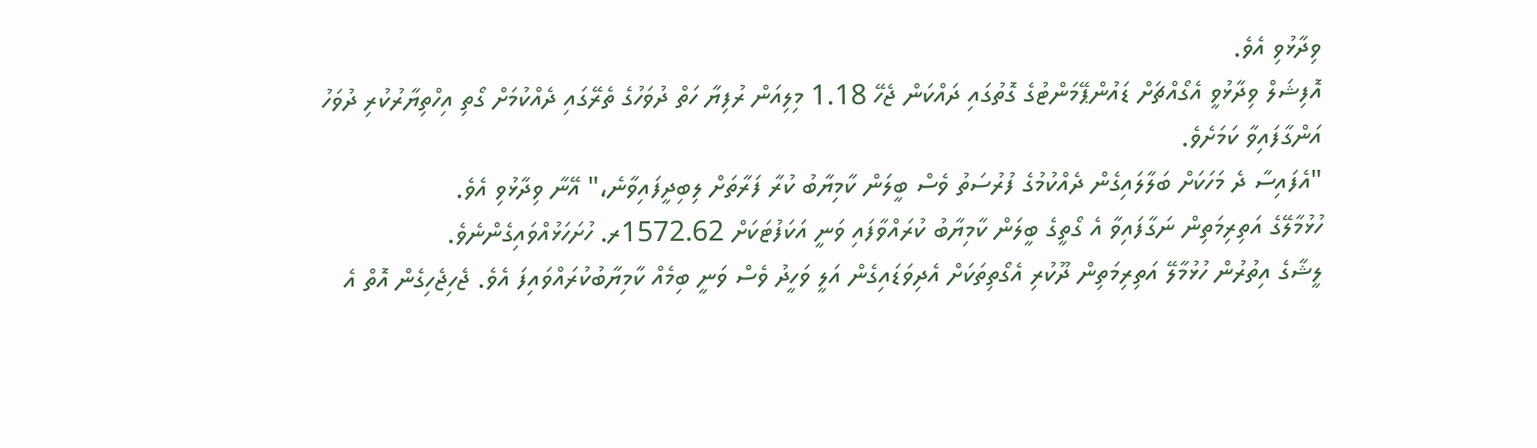ވިދާޅުވި އެވެ.
އޮފިޝަލް ވިދާޅުވީ އެގޯއްޗަށް ޑައުންޕޭމަންޓުގެ ގޮތުގައި ދައްކަން ޖެހޭ 1.18 މިލިއަން ރުފިޔާ ހަތް ދުވަހުގެ ތެރޭގައި ދެއްކުމަށް ގޯތި އިހްތިޔާރުކުރި ދުވަހު އަންގާފައިވާ ކަމަށެވެ.
"އެފައިސާ ދެ މަހަކަށް ބަލާލައިގެން ދެއްކުމުގެ ފުރުސަތު ވެސް ބީލަން ކާމިޔާބު ކުރާ ފަރާތަށް ލިބިދީފައިވާނެ،" އޭނާ ވިދާޅުވި އެވެ.
ހުޅުމާލޭގެ އަތިރިމަތިން ނަގާފައިވާ އެ ގޯތީގެ ބީލަން ކާމިޔާބު ކުރައްވާފައި ވަނީ އަކަފުޓަކަށް 1572.62ރ. ހުށަހަޅުއްވައިގެންނެވެ.
ލީޝާގެ އިތުރުން ހުޅުމާލޭ އަތިރިމަތިން ދޫކުރި އެގޯތިތަކަށް އެދިވަޑައިގެން އަލީ ވަހީދު ވެސް ވަނީ ބިމެއް ކާމިޔާބުކުރައްވައިފަ އެވެ. ޖެހިޖެހިގެން އޮތް އެ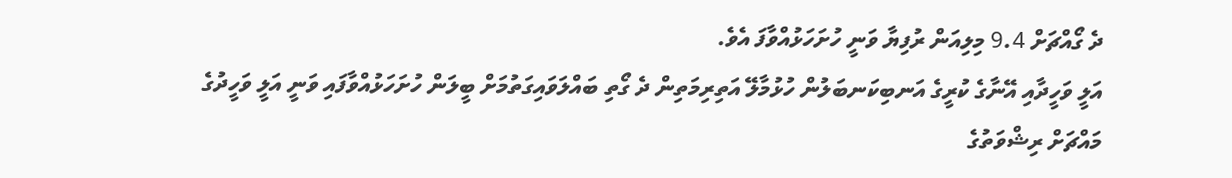ދެ ގޯއްޗަށް 9.4 މިލިއަން ރުފިޔާ ވަނީ ހުށަހަޅުއްވާފަ އެވެ.
އަލީ ވަހީދާއި އޭނާގެ ކުރީގެ އަނބިކަނބަލުން ހުޅުމާލޭ އަތިރިމަތިން ދެ ގޯތި ބައްލަވައިގަތުމަށް ބީލަން ހުށަހަޅުއްވާފައި ވަނީ އަލީ ވަހީދުގެ މައްޗަށް ރިޝްވަތުގެ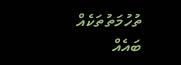ތުހުމަތުތަކެއް ބައެއް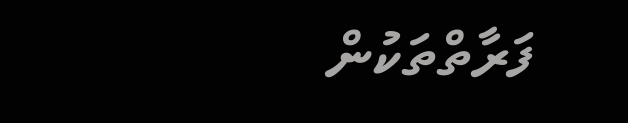ފަރާތްތަކުން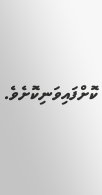ކޮށްފައިވަނިކޮށެވެ.